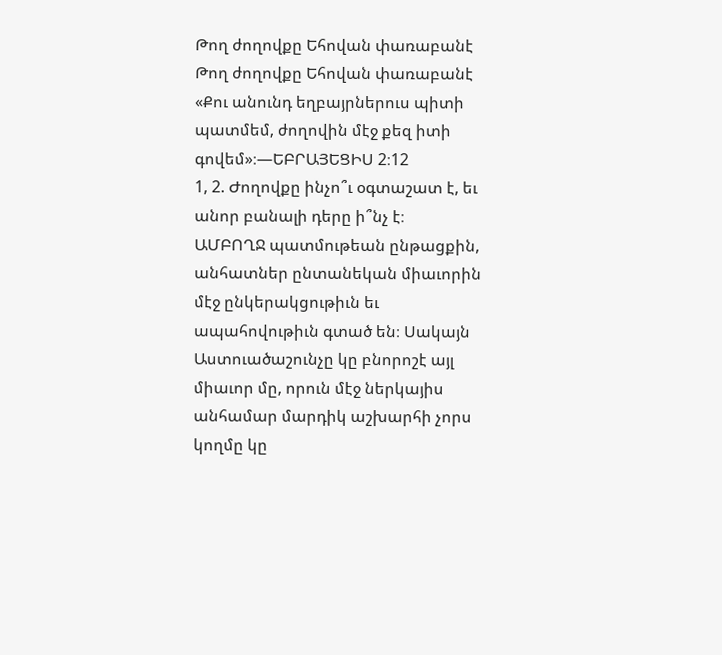Թող ժողովքը Եհովան փառաբանէ
Թող ժողովքը Եհովան փառաբանէ
«Քու անունդ եղբայրներուս պիտի պատմեմ, ժողովին մէջ քեզ իտի գովեմ»։—ԵԲՐԱՅԵՑԻՍ 2։12
1, 2. Ժողովքը ինչո՞ւ օգտաշատ է, եւ անոր բանալի դերը ի՞նչ է։
ԱՄԲՈՂՋ պատմութեան ընթացքին, անհատներ ընտանեկան միաւորին մէջ ընկերակցութիւն եւ ապահովութիւն գտած են։ Սակայն Աստուածաշունչը կը բնորոշէ այլ միաւոր մը, որուն մէջ ներկայիս անհամար մարդիկ աշխարհի չորս կողմը կը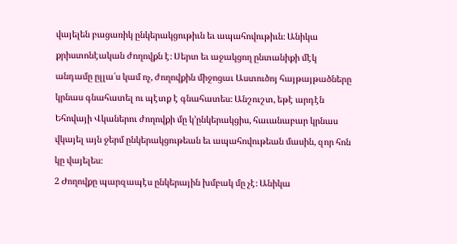վայելեն բացառիկ ընկերակցութիւն եւ ապահովութիւն։ Անիկա քրիստոնէական ժողովքն է։ Սերտ եւ աջակցող ընտանիքի մէկ անդամը ըլլա՛ս կամ ոչ, ժողովքին միջոցաւ Աստուծոյ հայթայթածները կրնաս գնահատել ու պէտք է գնահատես։ Անշուշտ, եթէ արդէն Եհովայի Վկաներու ժողովքի մը կ’ընկերակցիս, հաւանաբար կրնաս վկայել այն ջերմ ընկերակցութեան եւ ապահովութեան մասին, զոր հոն կը վայելես։
2 Ժողովքը պարզապէս ընկերային խմբակ մը չէ։ Անիկա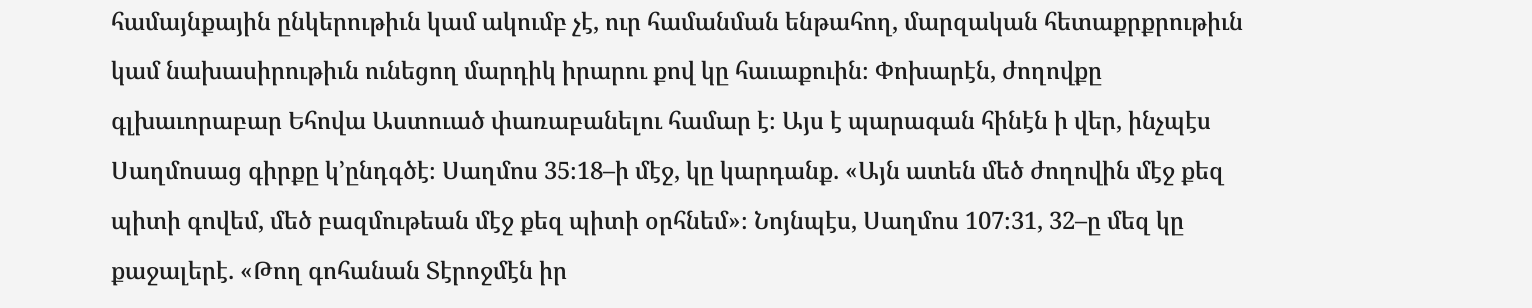համայնքային ընկերութիւն կամ ակումբ չէ, ուր համանման ենթահող, մարզական հետաքրքրութիւն կամ նախասիրութիւն ունեցող մարդիկ իրարու քով կը հաւաքուին։ Փոխարէն, ժողովքը գլխաւորաբար Եհովա Աստուած փառաբանելու համար է։ Այս է պարագան հինէն ի վեր, ինչպէս Սաղմոսաց գիրքը կ’ընդգծէ։ Սաղմոս 35։18–ի մէջ, կը կարդանք. «Այն ատեն մեծ ժողովին մէջ քեզ պիտի գովեմ, մեծ բազմութեան մէջ քեզ պիտի օրհնեմ»։ Նոյնպէս, Սաղմոս 107։31, 32–ը մեզ կը քաջալերէ. «Թող գոհանան Տէրոջմէն իր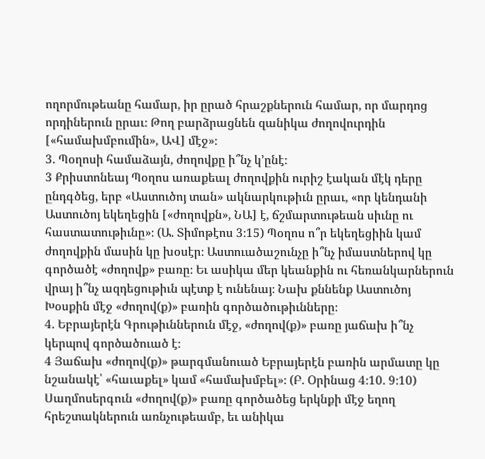ողորմութեանը համար, իր ըրած հրաշքներուն համար, որ մարդոց որդիներուն ըրաւ։ Թող բարձրացնեն զանիկա ժողովուրդին [«համախմբումին», ԱՎ] մէջ»։
3. Պօղոսի համաձայն, ժողովքը ի՞նչ կ’ընէ։
3 Քրիստոնեայ Պօղոս առաքեալ ժողովքին ուրիշ էական մէկ դերը ընդգծեց, երբ «Աստուծոյ տան» ակնարկութիւն ըրաւ, «որ կենդանի Աստուծոյ եկեղեցին [«ժողովքն», ՆԱ] է, ճշմարտութեան սիւնը ու հաստատութիւնը»։ (Ա. Տիմոթէոս 3։15) Պօղոս ո՞ր եկեղեցիին կամ ժողովքին մասին կը խօսէր։ Աստուածաշունչը ի՞նչ իմաստներով կը գործածէ «ժողովք» բառը։ Եւ ասիկա մեր կեանքին ու հեռանկարներուն վրայ ի՞նչ ազդեցութիւն պէտք է ունենայ։ Նախ քննենք Աստուծոյ Խօսքին մէջ «ժողով(ք)» բառին գործածութիւնները։
4. Եբրայերէն Գրութիւններուն մէջ, «ժողով(ք)» բառը յաճախ ի՞նչ կերպով գործածուած է։
4 Յաճախ «ժողով(ք)» թարգմանուած Եբրայերէն բառին արմատը կը նշանակէ՝ «հաւաքել» կամ «համախմբել»։ (Բ. Օրինաց 4։10. 9։10) Սաղմոսերգուն «ժողով(ք)» բառը գործածեց երկնքի մէջ եղող հրեշտակներուն առնչութեամբ, եւ անիկա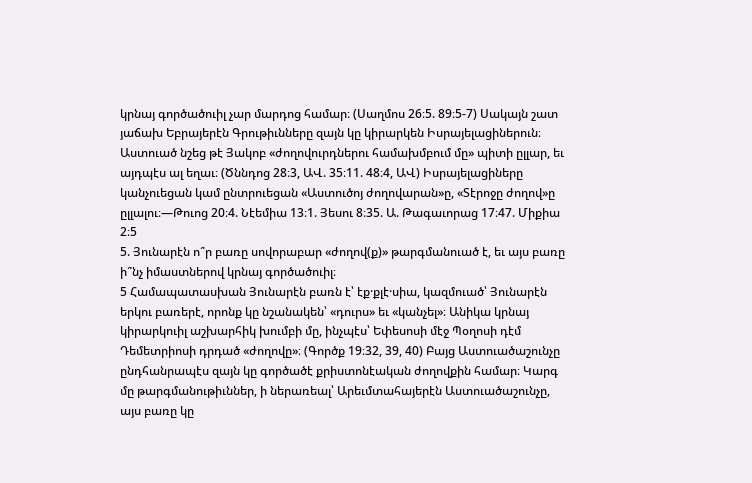կրնայ գործածուիլ չար մարդոց համար։ (Սաղմոս 26։5. 89։5-7) Սակայն շատ յաճախ Եբրայերէն Գրութիւնները զայն կը կիրարկեն Իսրայելացիներուն։ Աստուած նշեց թէ Յակոբ «ժողովուրդներու համախմբում մը» պիտի ըլլար, եւ այդպէս ալ եղաւ։ (Ծննդոց 28։3, ԱՎ. 35։11. 48։4, ԱՎ) Իսրայելացիները կանչուեցան կամ ընտրուեցան «Աստուծոյ ժողովարան»ը, «Տէրոջը ժողով»ը ըլլալու։—Թուոց 20։4. Նէեմիա 13։1. Յեսու 8։35. Ա. Թագաւորաց 17։47. Միքիա 2։5
5. Յունարէն ո՞ր բառը սովորաբար «ժողով(ք)» թարգմանուած է, եւ այս բառը ի՞նչ իմաստներով կրնայ գործածուիլ։
5 Համապատասխան Յունարէն բառն է՝ էք·քլէ·սիա, կազմուած՝ Յունարէն երկու բառերէ, որոնք կը նշանակեն՝ «դուրս» եւ «կանչել»։ Անիկա կրնայ կիրարկուիլ աշխարհիկ խումբի մը, ինչպէս՝ Եփեսոսի մէջ Պօղոսի դէմ Դեմետրիոսի դրդած «ժողովը»։ (Գործք 19։32, 39, 40) Բայց Աստուածաշունչը ընդհանրապէս զայն կը գործածէ քրիստոնէական ժողովքին համար։ Կարգ մը թարգմանութիւններ, ի ներառեալ՝ Արեւմտահայերէն Աստուածաշունչը, այս բառը կը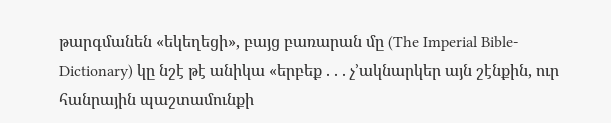թարգմանեն «եկեղեցի», բայց բառարան մը (The Imperial Bible-Dictionary) կը նշէ թէ անիկա «երբեք . . . չ’ակնարկեր այն շէնքին, ուր հանրային պաշտամունքի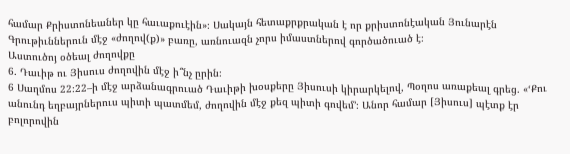համար Քրիստոնեաներ կը հաւաքուէին»։ Սակայն հետաքրքրական է որ քրիստոնէական Յունարէն Գրութիւններուն մէջ «ժողով(ք)» բառը, առնուազն չորս իմաստներով գործածուած է։
Աստուծոյ օծեալ ժողովքը
6. Դաւիթ ու Յիսուս ժողովին մէջ ի՞նչ ըրին։
6 Սաղմոս 22։22–ի մէջ արձանագրուած Դաւիթի խօսքերը Յիսուսի կիրարկելով, Պօղոս առաքեալ գրեց. «‘Քու անունդ եղբայրներուս պիտի պատմեմ, ժողովին մէջ քեզ պիտի գովեմ’։ Անոր համար [Յիսուս] պէտք էր բոլորովին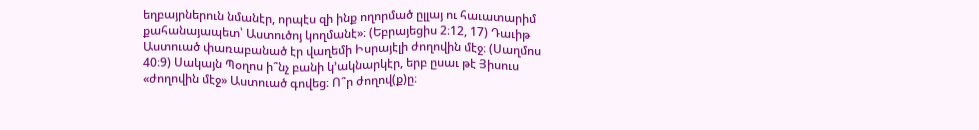եղբայրներուն նմանէր, որպէս զի ինք ողորմած ըլլայ ու հաւատարիմ քահանայապետ՝ Աստուծոյ կողմանէ»։ (Եբրայեցիս 2։12, 17) Դաւիթ Աստուած փառաբանած էր վաղեմի Իսրայէլի ժողովին մէջ։ (Սաղմոս 40։9) Սակայն Պօղոս ի՞նչ բանի կ’ակնարկէր, երբ ըսաւ թէ Յիսուս «ժողովին մէջ» Աստուած գովեց։ Ո՞ր ժողով(ք)ը։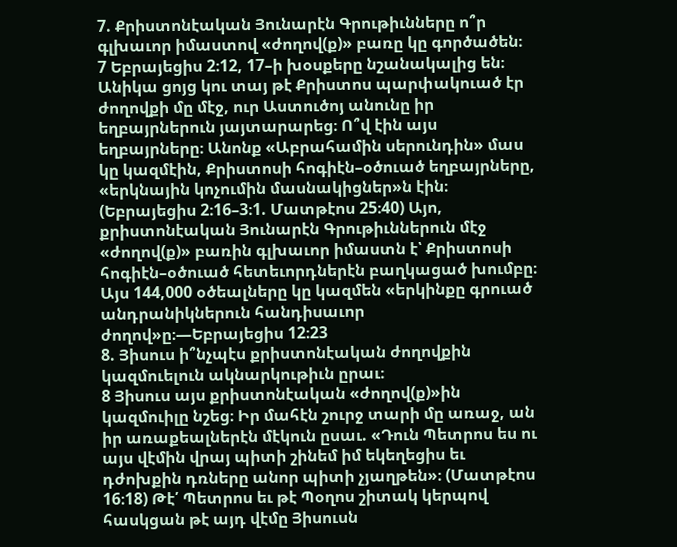7. Քրիստոնէական Յունարէն Գրութիւնները ո՞ր գլխաւոր իմաստով «ժողով(ք)» բառը կը գործածեն։
7 Եբրայեցիս 2։12, 17–ի խօսքերը նշանակալից են։ Անիկա ցոյց կու տայ թէ Քրիստոս պարփակուած էր ժողովքի մը մէջ, ուր Աստուծոյ անունը իր եղբայրներուն յայտարարեց։ Ո՞վ էին այս եղբայրները։ Անոնք «Աբրահամին սերունդին» մաս կը կազմէին, Քրիստոսի հոգիէն–օծուած եղբայրները, «երկնային կոչումին մասնակիցներ»ն էին։ (Եբրայեցիս 2։16–3։1. Մատթէոս 25։40) Այո, քրիստոնէական Յունարէն Գրութիւններուն մէջ «ժողով(ք)» բառին գլխաւոր իմաստն է՝ Քրիստոսի հոգիէն–օծուած հետեւորդներէն բաղկացած խումբը։ Այս 144,000 օծեալները կը կազմեն «երկինքը գրուած անդրանիկներուն հանդիսաւոր ժողով»ը։—Եբրայեցիս 12։23
8. Յիսուս ի՞նչպէս քրիստոնէական ժողովքին կազմուելուն ակնարկութիւն ըրաւ։
8 Յիսուս այս քրիստոնէական «ժողով(ք)»ին կազմուիլը նշեց։ Իր մահէն շուրջ տարի մը առաջ, ան իր առաքեալներէն մէկուն ըսաւ. «Դուն Պետրոս ես ու այս վէմին վրայ պիտի շինեմ իմ եկեղեցիս եւ դժոխքին դռները անոր պիտի չյաղթեն»։ (Մատթէոս 16։18) Թէ՛ Պետրոս եւ թէ Պօղոս շիտակ կերպով հասկցան թէ այդ վէմը Յիսուսն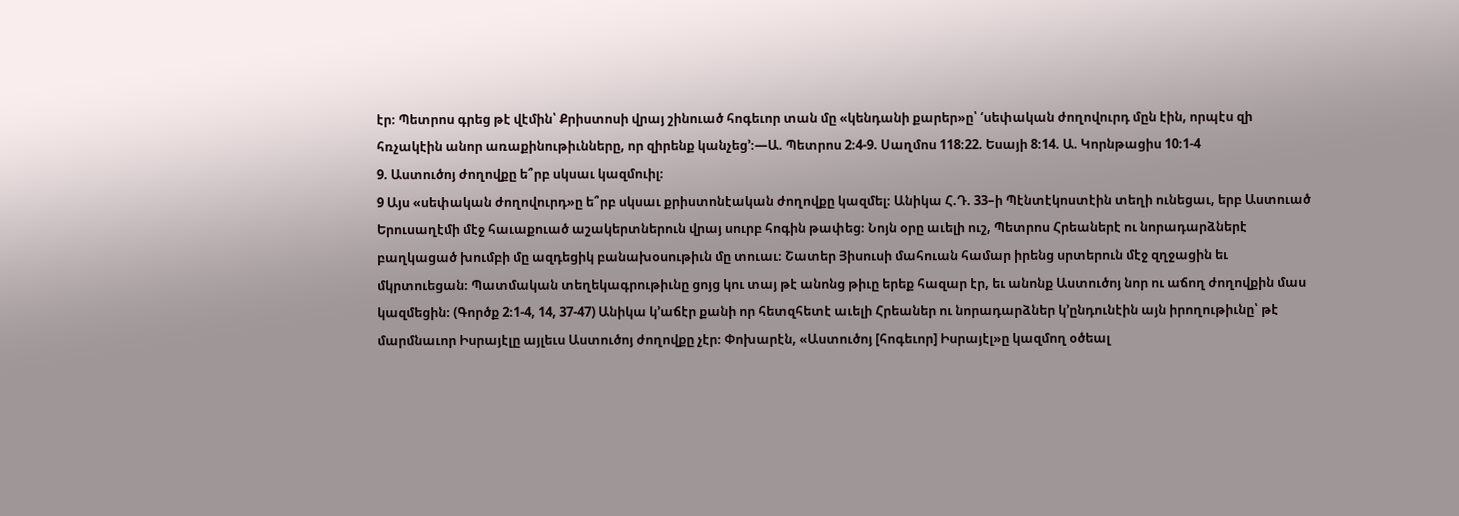էր։ Պետրոս գրեց թէ վէմին՝ Քրիստոսի վրայ շինուած հոգեւոր տան մը «կենդանի քարեր»ը՝ ‘սեփական ժողովուրդ մըն էին, որպէս զի հռչակէին անոր առաքինութիւնները, որ զիրենք կանչեց’։—Ա. Պետրոս 2։4-9. Սաղմոս 118։22. Եսայի 8։14. Ա. Կորնթացիս 10։1-4
9. Աստուծոյ ժողովքը ե՞րբ սկսաւ կազմուիլ։
9 Այս «սեփական ժողովուրդ»ը ե՞րբ սկսաւ քրիստոնէական ժողովքը կազմել։ Անիկա Հ.Դ. 33–ի Պէնտէկոստէին տեղի ունեցաւ, երբ Աստուած Երուսաղէմի մէջ հաւաքուած աշակերտներուն վրայ սուրբ հոգին թափեց։ Նոյն օրը աւելի ուշ, Պետրոս Հրեաներէ ու նորադարձներէ բաղկացած խումբի մը ազդեցիկ բանախօսութիւն մը տուաւ։ Շատեր Յիսուսի մահուան համար իրենց սրտերուն մէջ զղջացին եւ մկրտուեցան։ Պատմական տեղեկագրութիւնը ցոյց կու տայ թէ անոնց թիւը երեք հազար էր, եւ անոնք Աստուծոյ նոր ու աճող ժողովքին մաս կազմեցին։ (Գործք 2։1-4, 14, 37-47) Անիկա կ’աճէր քանի որ հետզհետէ աւելի Հրեաներ ու նորադարձներ կ’ընդունէին այն իրողութիւնը՝ թէ մարմնաւոր Իսրայէլը այլեւս Աստուծոյ ժողովքը չէր։ Փոխարէն, «Աստուծոյ [հոգեւոր] Իսրայէլ»ը կազմող օծեալ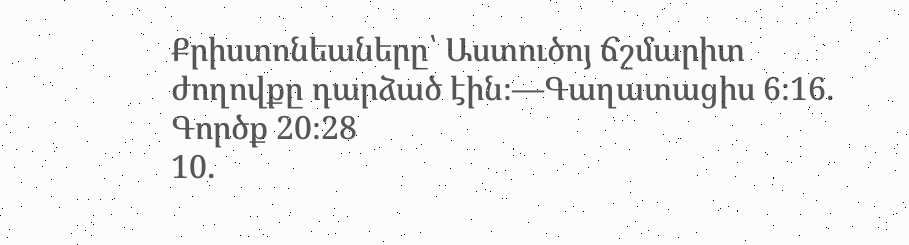Քրիստոնեաները՝ Աստուծոյ ճշմարիտ ժողովքը դարձած էին։—Գաղատացիս 6։16. Գործք 20։28
10.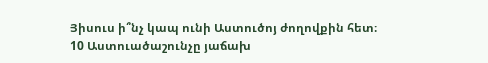Յիսուս ի՞նչ կապ ունի Աստուծոյ ժողովքին հետ։
10 Աստուածաշունչը յաճախ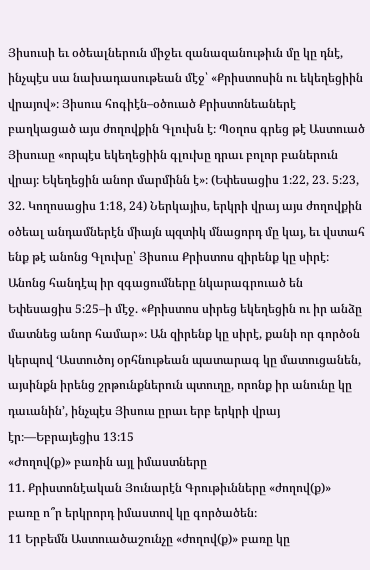Յիսուսի եւ օծեալներուն միջեւ զանազանութիւն մը կը դնէ, ինչպէս սա նախադասութեան մէջ՝ «Քրիստոսին ու եկեղեցիին վրայով»։ Յիսուս հոգիէն–օծուած Քրիստոնեաներէ բաղկացած այս ժողովքին Գլուխն է։ Պօղոս գրեց թէ Աստուած Յիսուսը «որպէս եկեղեցիին գլուխը դրաւ բոլոր բաներուն վրայ։ Եկեղեցին անոր մարմինն է»։ (Եփեսացիս 1։22, 23. 5։23, 32. Կողոսացիս 1։18, 24) Ներկայիս, երկրի վրայ այս ժողովքին օծեալ անդամներէն միայն պզտիկ մնացորդ մը կայ, եւ վստահ ենք թէ անոնց Գլուխը՝ Յիսուս Քրիստոս զիրենք կը սիրէ։ Անոնց հանդէպ իր զգացումները նկարագրուած են Եփեսացիս 5։25–ի մէջ. «Քրիստոս սիրեց եկեղեցին ու իր անձը մատնեց անոր համար»։ Ան զիրենք կը սիրէ, քանի որ գործօն կերպով ‘Աստուծոյ օրհնութեան պատարագ կը մատուցանեն, այսինքն իրենց շրթունքներուն պտուղը, որոնք իր անունը կը դաւանին’, ինչպէս Յիսուս ըրաւ երբ երկրի վրայ էր։—Եբրայեցիս 13։15
«Ժողով(ք)» բառին այլ իմաստները
11. Քրիստոնէական Յունարէն Գրութիւնները «ժողով(ք)» բառը ո՞ր երկրորդ իմաստով կը գործածեն։
11 Երբեմն Աստուածաշունչը «ժողով(ք)» բառը կը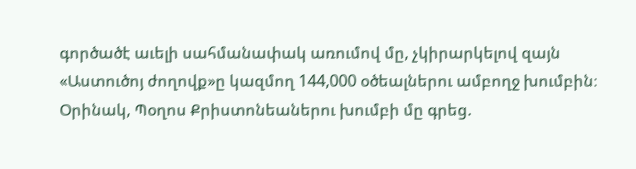գործածէ աւելի սահմանափակ առումով մը, չկիրարկելով զայն «Աստուծոյ ժողովք»ը կազմող 144,000 օծեալներու ամբողջ խումբին։ Օրինակ, Պօղոս Քրիստոնեաներու խումբի մը գրեց.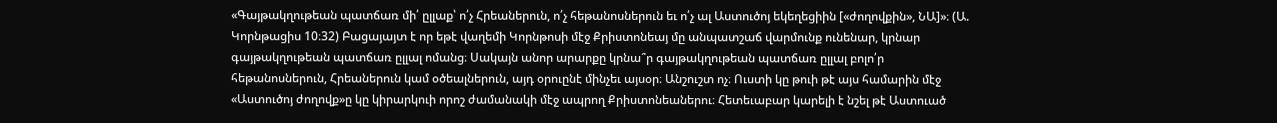«Գայթակղութեան պատճառ մի՛ ըլլաք՝ ո՛չ Հրեաներուն, ո՛չ հեթանոսներուն եւ ո՛չ ալ Աստուծոյ եկեղեցիին [«ժողովքին», ՆԱ]»։ (Ա. Կորնթացիս 10։32) Բացայայտ է որ եթէ վաղեմի Կորնթոսի մէջ Քրիստոնեայ մը անպատշաճ վարմունք ունենար, կրնար գայթակղութեան պատճառ ըլլալ ոմանց։ Սակայն անոր արարքը կրնա՞ր գայթակղութեան պատճառ ըլլալ բոլո՛ր հեթանոսներուն, Հրեաներուն կամ օծեալներուն, այդ օրուընէ մինչեւ այսօր։ Անշուշտ ոչ։ Ուստի կը թուի թէ այս համարին մէջ «Աստուծոյ ժողովք»ը կը կիրարկուի որոշ ժամանակի մէջ ապրող Քրիստոնեաներու։ Հետեւաբար կարելի է նշել թէ Աստուած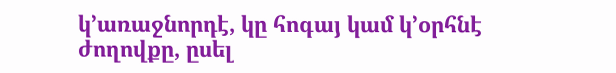կ’առաջնորդէ, կը հոգայ կամ կ’օրհնէ ժողովքը, ըսել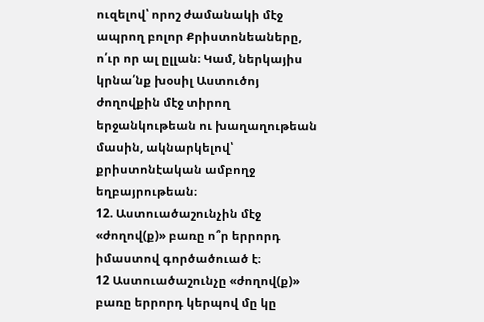ուզելով՝ որոշ ժամանակի մէջ ապրող բոլոր Քրիստոնեաները, ո՛ւր որ ալ ըլլան։ Կամ, ներկայիս կրնա՛նք խօսիլ Աստուծոյ ժողովքին մէջ տիրող երջանկութեան ու խաղաղութեան մասին, ակնարկելով՝ քրիստոնէական ամբողջ եղբայրութեան։
12. Աստուածաշունչին մէջ «ժողով(ք)» բառը ո՞ր երրորդ իմաստով գործածուած է։
12 Աստուածաշունչը «ժողով(ք)» բառը երրորդ կերպով մը կը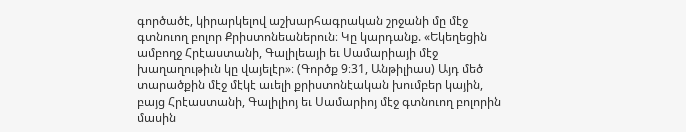գործածէ, կիրարկելով աշխարհագրական շրջանի մը մէջ գտնուող բոլոր Քրիստոնեաներուն։ Կը կարդանք. «Եկեղեցին ամբողջ Հրէաստանի, Գալիլեայի եւ Սամարիայի մէջ խաղաղութիւն կը վայելէր»։ (Գործք 9։31, Անթիլիաս) Այդ մեծ տարածքին մէջ մէկէ աւելի քրիստոնէական խումբեր կային, բայց Հրէաստանի, Գալիլիոյ եւ Սամարիոյ մէջ գտնուող բոլորին մասին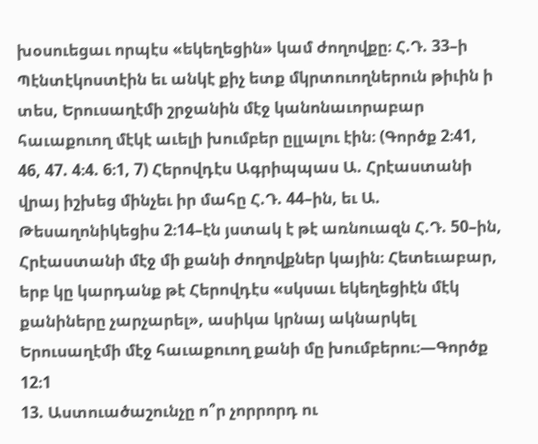խօսուեցաւ որպէս «եկեղեցին» կամ ժողովքը։ Հ.Դ. 33–ի Պէնտէկոստէին եւ անկէ քիչ ետք մկրտուողներուն թիւին ի տես, Երուսաղէմի շրջանին մէջ կանոնաւորաբար հաւաքուող մէկէ աւելի խումբեր ըլլալու էին։ (Գործք 2։41, 46, 47. 4։4. 6։1, 7) Հերովդէս Ագրիպպաս Ա. Հրէաստանի վրայ իշխեց մինչեւ իր մահը Հ.Դ. 44–ին, եւ Ա. Թեսաղոնիկեցիս 2։14–էն յստակ է թէ առնուազն Հ.Դ. 50–ին, Հրէաստանի մէջ մի քանի ժողովքներ կային։ Հետեւաբար, երբ կը կարդանք թէ Հերովդէս «սկսաւ եկեղեցիէն մէկ քանիները չարչարել», ասիկա կրնայ ակնարկել Երուսաղէմի մէջ հաւաքուող քանի մը խումբերու։—Գործք 12։1
13. Աստուածաշունչը ո՞ր չորրորդ ու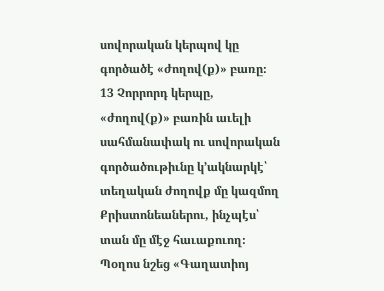սովորական կերպով կը գործածէ «ժողով(ք)» բառը։
13 Չորրորդ կերպը, «ժողով(ք)» բառին աւելի սահմանափակ ու սովորական գործածութիւնը կ’ակնարկէ՝ տեղական ժողովք մը կազմող Քրիստոնեաներու, ինչպէս՝ տան մը մէջ հաւաքուող։ Պօղոս նշեց «Գաղատիոյ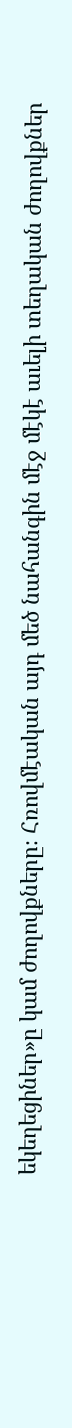եկեղեցիներ»ը կամ ժողովքները։ Հռովմէական այդ մեծ նահանգին մէջ մէկէ աւելի տեղական ժողովքներ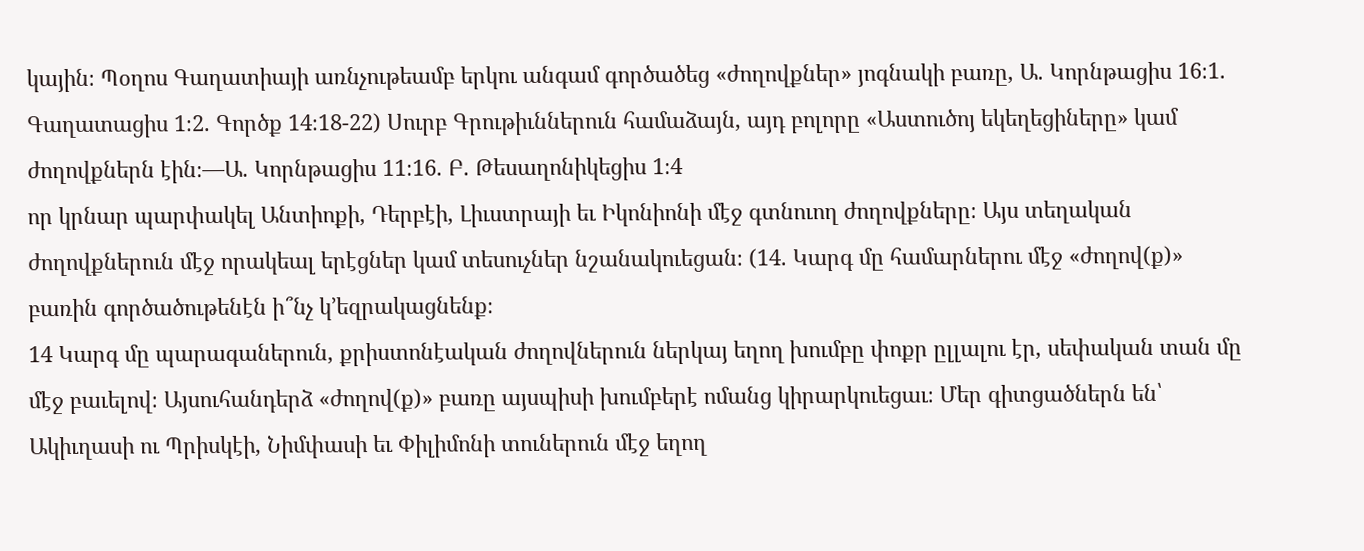կային։ Պօղոս Գաղատիայի առնչութեամբ երկու անգամ գործածեց «ժողովքներ» յոգնակի բառը, Ա. Կորնթացիս 16։1. Գաղատացիս 1։2. Գործք 14։18-22) Սուրբ Գրութիւններուն համաձայն, այդ բոլորը «Աստուծոյ եկեղեցիները» կամ ժողովքներն էին։—Ա. Կորնթացիս 11։16. Բ. Թեսաղոնիկեցիս 1։4
որ կրնար պարփակել Անտիոքի, Դերբէի, Լիւստրայի եւ Իկոնիոնի մէջ գտնուող ժողովքները։ Այս տեղական ժողովքներուն մէջ որակեալ երէցներ կամ տեսուչներ նշանակուեցան։ (14. Կարգ մը համարներու մէջ «ժողով(ք)» բառին գործածութենէն ի՞նչ կ’եզրակացնենք։
14 Կարգ մը պարագաներուն, քրիստոնէական ժողովներուն ներկայ եղող խումբը փոքր ըլլալու էր, սեփական տան մը մէջ բաւելով։ Այսուհանդերձ «ժողով(ք)» բառը այսպիսի խումբերէ ոմանց կիրարկուեցաւ։ Մեր գիտցածներն են՝ Ակիւղասի ու Պրիսկէի, Նիմփասի եւ Փիլիմոնի տուներուն մէջ եղող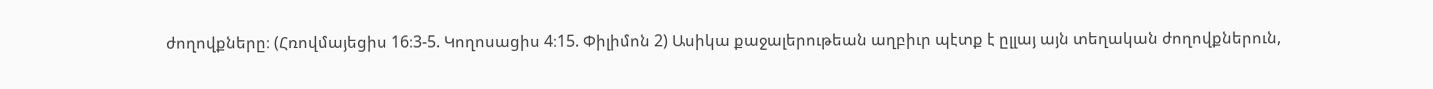ժողովքները։ (Հռովմայեցիս 16։3-5. Կողոսացիս 4։15. Փիլիմոն 2) Ասիկա քաջալերութեան աղբիւր պէտք է ըլլայ այն տեղական ժողովքներուն,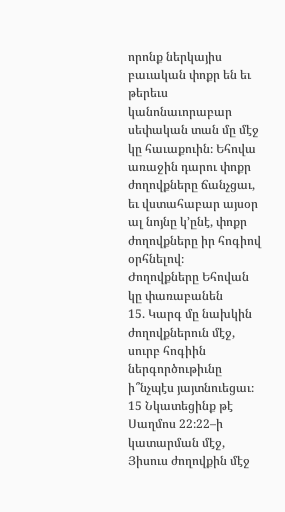որոնք ներկայիս բաւական փոքր են եւ թերեւս կանոնաւորաբար սեփական տան մը մէջ կը հաւաքուին։ Եհովա առաջին դարու փոքր ժողովքները ճանչցաւ, եւ վստահաբար այսօր ալ նոյնը կ’ընէ, փոքր ժողովքները իր հոգիով օրհնելով։
Ժողովքները Եհովան կը փառաբանեն
15. Կարգ մը նախկին ժողովքներուն մէջ, սուրբ հոգիին ներգործութիւնը ի՞նչպէս յայտնուեցաւ։
15 Նկատեցինք թէ Սաղմոս 22։22–ի կատարման մէջ, Յիսուս ժողովքին մէջ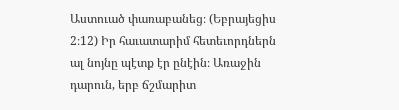Աստուած փառաբանեց։ (Եբրայեցիս 2։12) Իր հաւատարիմ հետեւորդներն ալ նոյնը պէտք էր ընէին։ Առաջին դարուն, երբ ճշմարիտ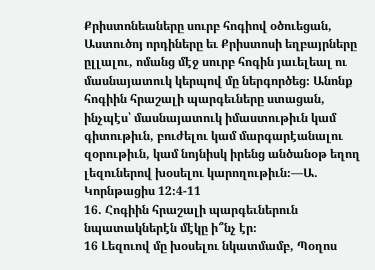Քրիստոնեաները սուրբ հոգիով օծուեցան, Աստուծոյ որդիները եւ Քրիստոսի եղբայրները ըլլալու, ոմանց մէջ սուրբ հոգին յաւելեալ ու մասնայատուկ կերպով մը ներգործեց։ Անոնք հոգիին հրաշալի պարգեւները ստացան, ինչպէս՝ մասնայատուկ իմաստութիւն կամ գիտութիւն, բուժելու կամ մարգարէանալու զօրութիւն, կամ նոյնիսկ իրենց անծանօթ եղող լեզուներով խօսելու կարողութիւն։—Ա. Կորնթացիս 12։4-11
16. Հոգիին հրաշալի պարգեւներուն նպատակներէն մէկը ի՞նչ էր։
16 Լեզուով մը խօսելու նկատմամբ, Պօղոս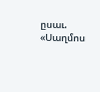ըսաւ. «Սաղմոս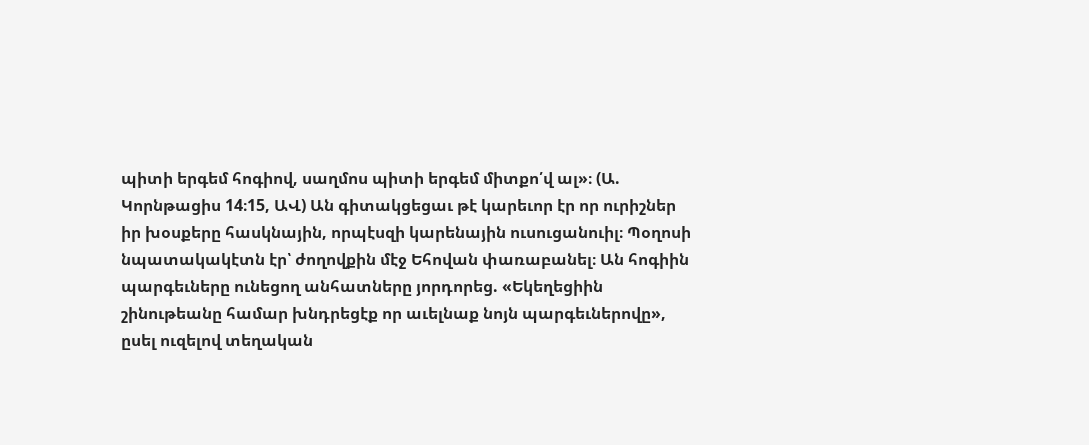պիտի երգեմ հոգիով, սաղմոս պիտի երգեմ միտքո՛վ ալ»։ (Ա. Կորնթացիս 14։15, ԱՎ) Ան գիտակցեցաւ թէ կարեւոր էր որ ուրիշներ իր խօսքերը հասկնային, որպէսզի կարենային ուսուցանուիլ։ Պօղոսի նպատակակէտն էր՝ ժողովքին մէջ Եհովան փառաբանել։ Ան հոգիին պարգեւները ունեցող անհատները յորդորեց. «Եկեղեցիին շինութեանը համար խնդրեցէք որ աւելնաք նոյն պարգեւներովը», ըսել ուզելով տեղական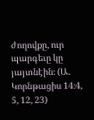ժողովքը, ուր պարգեւը կը յայտնէին։ (Ա. Կորնթացիս 14։4, 5, 12, 23)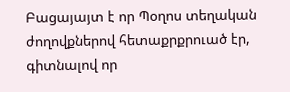Բացայայտ է որ Պօղոս տեղական ժողովքներով հետաքրքրուած էր, գիտնալով որ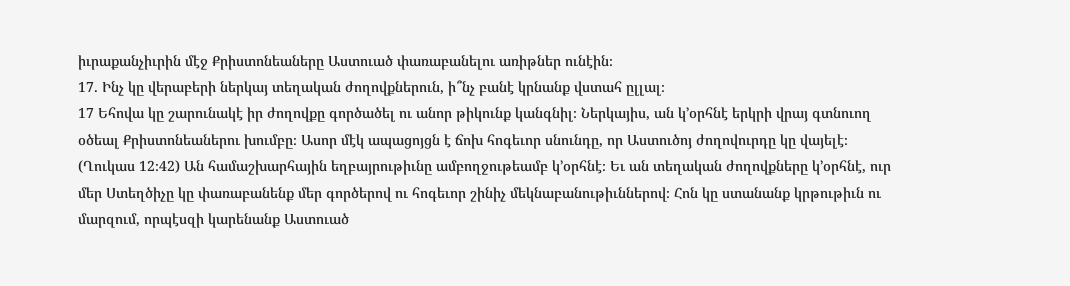իւրաքանչիւրին մէջ Քրիստոնեաները Աստուած փառաբանելու առիթներ ունէին։
17. Ինչ կը վերաբերի ներկայ տեղական ժողովքներուն, ի՞նչ բանէ կրնանք վստահ ըլլալ։
17 Եհովա կը շարունակէ իր ժողովքը գործածել ու անոր թիկունք կանգնիլ։ Ներկայիս, ան կ’օրհնէ երկրի վրայ գտնուող օծեալ Քրիստոնեաներու խումբը։ Ասոր մէկ ապացոյցն է ճոխ հոգեւոր սնունդը, որ Աստուծոյ ժողովուրդը կը վայելէ։ (Ղուկաս 12։42) Ան համաշխարհային եղբայրութիւնը ամբողջութեամբ կ’օրհնէ։ Եւ ան տեղական ժողովքները կ’օրհնէ, ուր մեր Ստեղծիչը կը փառաբանենք մեր գործերով ու հոգեւոր շինիչ մեկնաբանութիւններով։ Հոն կը ստանանք կրթութիւն ու մարզում, որպէսզի կարենանք Աստուած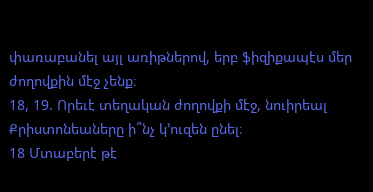փառաբանել այլ առիթներով, երբ ֆիզիքապէս մեր ժողովքին մէջ չենք։
18, 19. Որեւէ տեղական ժողովքի մէջ, նուիրեալ Քրիստոնեաները ի՞նչ կ’ուզեն ընել։
18 Մտաբերէ թէ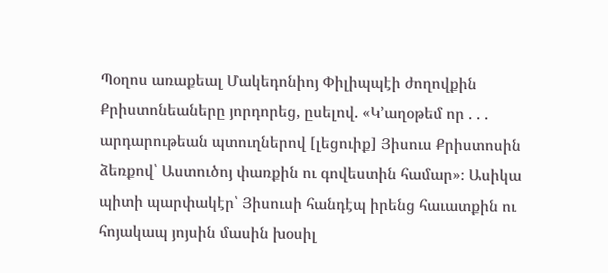Պօղոս առաքեալ Մակեդոնիոյ Փիլիպպէի ժողովքին Քրիստոնեաները յորդորեց, ըսելով. «Կ’աղօթեմ որ . . . արդարութեան պտուղներով [լեցուիք] Յիսուս Քրիստոսին ձեռքով՝ Աստուծոյ փառքին ու գովեստին համար»։ Ասիկա պիտի պարփակէր՝ Յիսուսի հանդէպ իրենց հաւատքին ու հոյակապ յոյսին մասին խօսիլ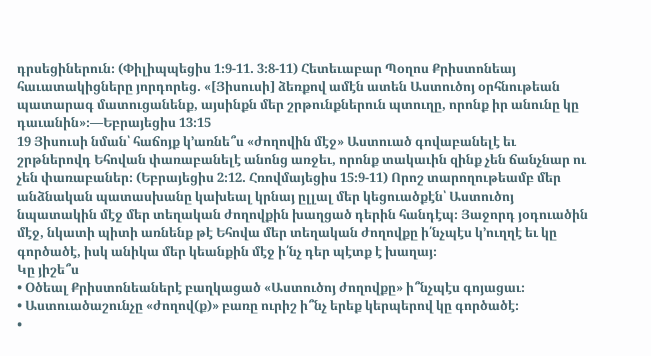դրսեցիներուն։ (Փիլիպպեցիս 1։9-11. 3։8-11) Հետեւաբար Պօղոս Քրիստոնեայ հաւատակիցները յորդորեց. «[Յիսուսի] ձեռքով ամէն ատեն Աստուծոյ օրհնութեան պատարագ մատուցանենք, այսինքն մեր շրթունքներուն պտուղը, որոնք իր անունը կը դաւանին»։—Եբրայեցիս 13։15
19 Յիսուսի նման՝ հաճոյք կ’առնե՞ս «ժողովին մէջ» Աստուած գովաբանելէ եւ շրթներովդ Եհովան փառաբանելէ անոնց առջեւ, որոնք տակաւին զինք չեն ճանչնար ու չեն փառաբաներ։ (Եբրայեցիս 2։12. Հռովմայեցիս 15։9-11) Որոշ տարողութեամբ մեր անձնական պատասխանը կախեալ կրնայ ըլլալ մեր կեցուածքէն՝ Աստուծոյ նպատակին մէջ մեր տեղական ժողովքին խաղցած դերին հանդէպ։ Յաջորդ յօդուածին մէջ, նկատի պիտի առնենք թէ Եհովա մեր տեղական ժողովքը ի՛նչպէս կ’ուղղէ եւ կը գործածէ, իսկ անիկա մեր կեանքին մէջ ի՛նչ դեր պէտք է խաղայ։
Կը յիշե՞ս
• Օծեալ Քրիստոնեաներէ բաղկացած «Աստուծոյ ժողովքը» ի՞նչպէս գոյացաւ։
• Աստուածաշունչը «ժողով(ք)» բառը ուրիշ ի՞նչ երեք կերպերով կը գործածէ։
•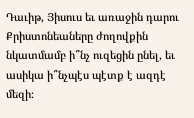Դաւիթ, Յիսուս եւ առաջին դարու Քրիստոնեաները ժողովքին նկատմամբ ի՞նչ ուզեցին ընել, եւ ասիկա ի՞նչպէս պէտք է ազդէ մեզի։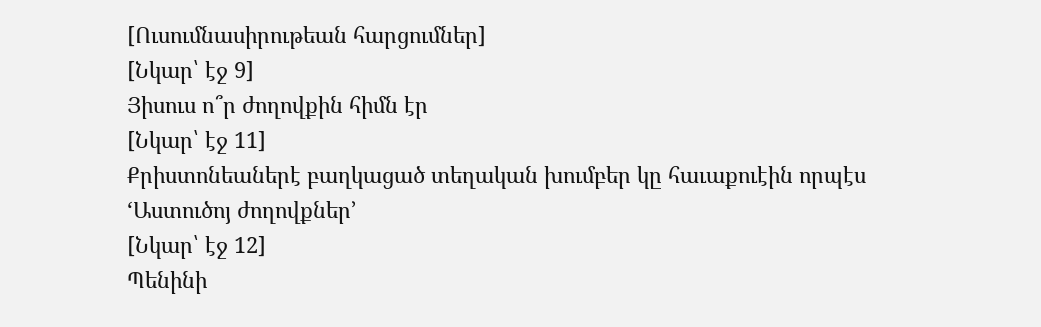[Ուսումնասիրութեան հարցումներ]
[Նկար՝ էջ 9]
Յիսուս ո՞ր ժողովքին հիմն էր
[Նկար՝ էջ 11]
Քրիստոնեաներէ բաղկացած տեղական խումբեր կը հաւաքուէին որպէս ‘Աստուծոյ ժողովքներ’
[Նկար՝ էջ 12]
Պենինի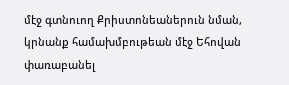մէջ գտնուող Քրիստոնեաներուն նման, կրնանք համախմբութեան մէջ Եհովան փառաբանել